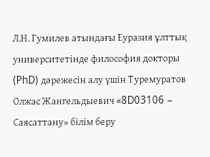Л.Н. Гумилев атындағы Еуразия ұлттық университетінде философия докторы (PhD) дәрежесін алу үшін Туремуратов Олжас Жангельдыевич «8D03106 – Саясаттану» білім беру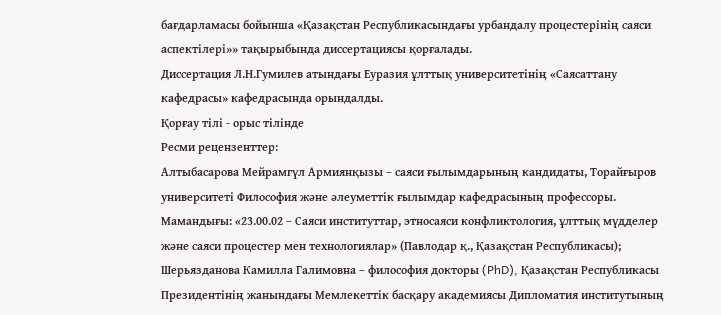бағдарламасы бойынша «Қазақстан Республикасындағы урбандалу процестерінің саяси аспектілері»» тақырыбында диссертациясы қорғалады.
Диссертация Л.Н.Гумилев атындағы Еуразия ұлттық университетінің «Саясаттану кафедрасы» кафедрасында орындалды.
Қорғау тілі - орыс тілінде
Ресми рецензенттер:
Алтыбасарова Мейрамгүл Армиянқызы – саяси ғылымдарының кандидаты, Торайғыров университеті Философия және әлеуметтік ғылымдар кафедрасының профессоры. Мамандығы: «23.00.02 – Саяси институттар, этносаяси конфликтология, ұлттық мүдделер және саяси процестер мен технологиялар» (Павлодар қ., Қазақстан Республикасы);
Шерьязданова Камилла Галимовна – философия докторы (PhD), Қазақстан Республикасы Президентінің жанындағы Мемлекеттік басқару академиясы Дипломатия институтының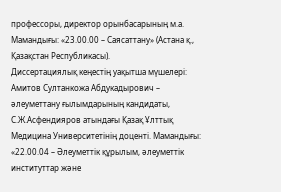профессоры, директор орынбасарының м.а. Мамандығы: «23.00.00 – Саясаттану» (Астана қ., Қазақстан Республикасы).
Диссертациялық кеңестің уақытша мүшелері:
Амитов Султанкожа Абдукадырович – әлеуметтану ғылымдарының кандидаты, С.Ж.Асфендияров атындағы Қазақ Ұлттық Медицина Университетінің доценті. Мамандығы: «22.00.04 – Әлеуметтік құрылым, әлеуметтік институттар және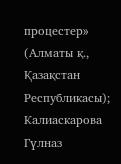процестер» (Алматы қ., Қазақстан Республикасы);
Калиаскарова Гүлназ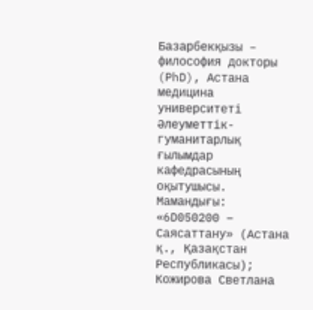Базарбекқызы – философия докторы (PhD), Астана медицина университеті Әлеуметтік-гуманитарлық ғылымдар кафедрасының оқытушысы. Мамандығы: «6D050200 – Саясаттану» (Астана қ., Қазақстан Республикасы);
Кожирова Светлана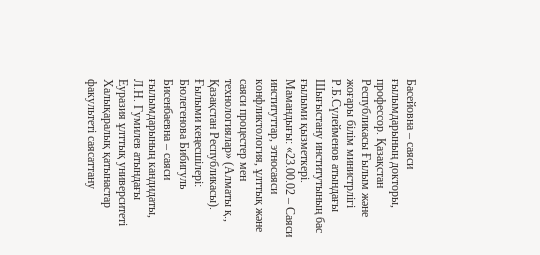Басейовна – саяси ғылымдарының докторы, профессор. Қазақстан Республикасы Ғылым және жоғары білім министрлігі Р.Б.Сүлейменов атындағы Шығыстану институтының бас ғылыми қызметкері. Мамандығы: «23.00.02 – Саяси институттар, этносаяси конфликтология, ұлттық және саяси процестер мен технологиялар» (Алматы қ., Қазақстан Республикасы).
Ғылыми кеңесшілері:
Бюлегенова Бибигуль Бисенбаевна – саяси ғылымдарының кандидаты, Л.Н. Гумилев атындағы Еуразия ұлттық университеті Халықаралық қатынастар факультеті саясаттану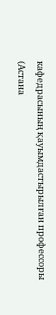кафедрасының қауымдастырылған профессоры (Астана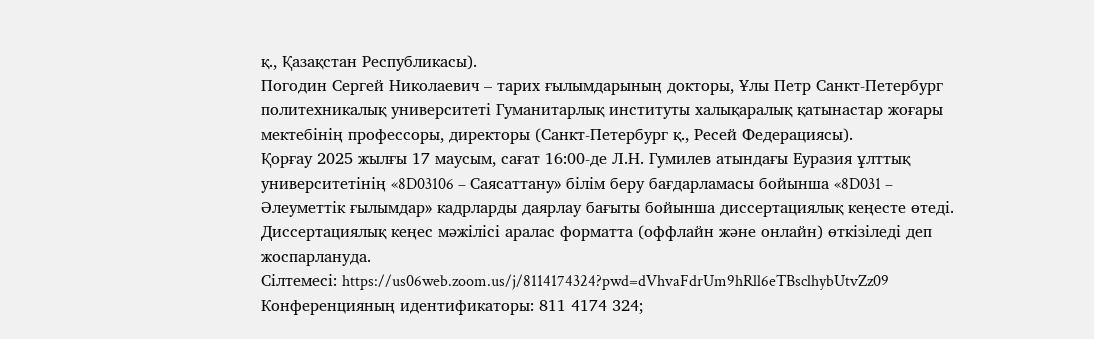қ., Қазақстан Республикасы).
Погодин Сергей Николаевич – тарих ғылымдарының докторы, Ұлы Петр Санкт-Петербург политехникалық университеті Гуманитарлық институты халықаралық қатынастар жоғары мектебінің профессоры, директоры (Санкт-Петербург қ., Ресей Федерациясы).
Қорғау 2025 жылғы 17 маусым, сағат 16:00-де Л.Н. Гумилев атындағы Еуразия ұлттық университетінің «8D03106 – Саясаттану» білім беру бағдарламасы бойынша «8D031 – Әлеуметтік ғылымдар» кадрларды даярлау бағыты бойынша диссертациялық кеңесте өтеді. Диссертациялық кеңес мәжілісі аралас форматта (оффлайн және онлайн) өткізіледі деп жоспарлануда.
Сілтемесі: https://us06web.zoom.us/j/8114174324?pwd=dVhvaFdrUm9hRll6eTBsclhybUtvZz09
Конференцияның идентификаторы: 811 4174 324;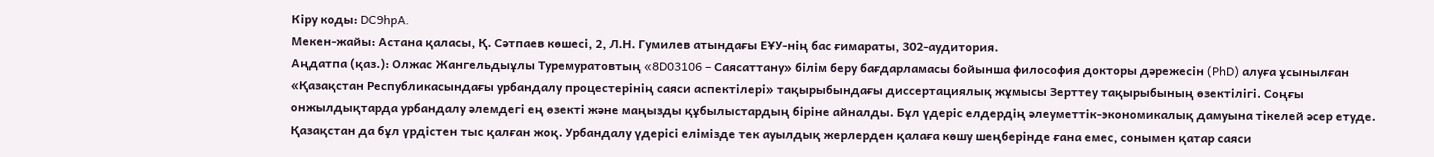Кіру коды: DC9hpA.
Мекен-жайы: Астана қаласы, Қ. Сәтпаев көшесі, 2, Л.Н. Гумилев атындағы ЕҰУ-нің бас ғимараты, 302-аудитория.
Аңдатпа (қаз.): Олжас Жангельдыұлы Туремуратовтың «8D03106 – Саясаттану» бiлiм беру бағдарламасы бойынша философия докторы дәрежесін (PhD) алуға ұсынылған «Қазақстан Республикасындағы урбандалу процестерінің саяси аспектілері» тақырыбындағы диссертациялық жұмысы Зерттеу тақырыбының өзектілігі. Соңғы онжылдықтарда урбандалу әлемдегі ең өзекті және маңызды құбылыстардың біріне айналды. Бұл үдеріс елдердің әлеуметтік-экономикалық дамуына тікелей әсер етуде. Қазақстан да бұл үрдістен тыс қалған жоқ. Урбандалу үдерісі елімізде тек ауылдық жерлерден қалаға көшу шеңберінде ғана емес, сонымен қатар саяси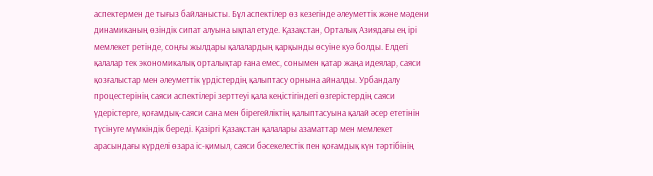аспектермен де тығыз байланысты. Бұл аспектілер өз кезегінде әлеуметтік және мәдени динамиканың өзіндік сипат алуына ықпал етуде. Қазақстан, Орталық Азиядағы ең ірі мемлекет ретінде, соңғы жылдары қалалардың қарқынды өсуіне куә болды. Елдегі қалалар тек экономикалық орталықтар ғана емес, сонымен қатар жаңа идеялар, саяси қозғалыстар мен әлеуметтік үрдістердің қалыптасу орнына айналды. Урбандалу процестерінің саяси аспектілері зерттеуі қала кеңістігіндегі өзгерістердің саяси үдерістерге, қоғамдық-саяси сана мен бірегейліктің қалыптасуына қалай әсер ететінін түсінуге мүмкіндік береді. Қазіргі Қазақстан қалалары азаматтар мен мемлекет арасындағы күрделі өзара іс-қимыл, саяси бәсекелестік пен қоғамдық күн тәртібінің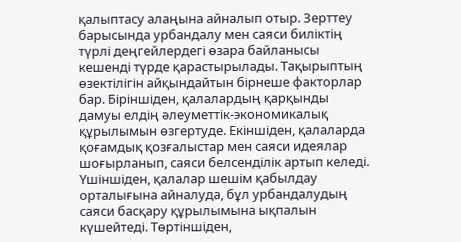қалыптасу алаңына айналып отыр. Зерттеу барысында урбандалу мен саяси биліктің түрлі деңгейлердегі өзара байланысы кешенді түрде қарастырылады. Тақырыптың өзектілігін айқындайтын бірнеше факторлар бар. Біріншіден, қалалардың қарқынды дамуы елдің әлеуметтік-экономикалық құрылымын өзгертуде. Екіншіден, қалаларда қоғамдық қозғалыстар мен саяси идеялар шоғырланып, саяси белсенділік артып келеді. Үшіншіден, қалалар шешім қабылдау орталығына айналуда, бұл урбандалудың саяси басқару құрылымына ықпалын күшейтеді. Төртіншіден,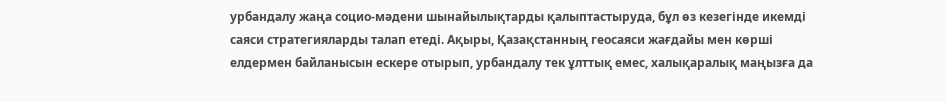урбандалу жаңа социо-мәдени шынайылықтарды қалыптастыруда, бұл өз кезегінде икемді саяси стратегияларды талап етеді. Ақыры, Қазақстанның геосаяси жағдайы мен көрші елдермен байланысын ескере отырып, урбандалу тек ұлттық емес, халықаралық маңызға да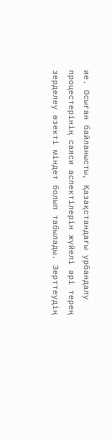ие. Осыған байланысты, Қазақстандағы урбандалу процестерінің саяси аспектілерін жүйелі әрі терең зерделеу өзекті міндет болып табылады. Зерттеудің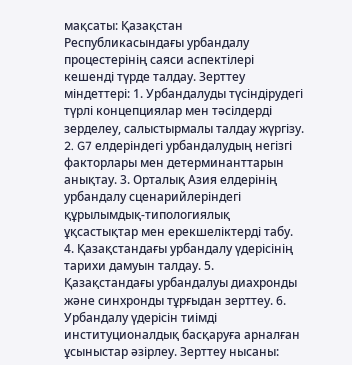мақсаты: Қазақстан Республикасындағы урбандалу процестерінің саяси аспектілері кешенді түрде талдау. Зерттеу міндеттері: 1. Урбандалуды түсіндірудегі түрлі концепциялар мен тәсілдерді зерделеу, салыстырмалы талдау жүргізу. 2. G7 елдеріндегі урбандалудың негізгі факторлары мен детерминанттарын анықтау. 3. Орталық Азия елдерінің урбандалу сценарийлеріндегі құрылымдық-типологиялық ұқсастықтар мен ерекшеліктерді табу. 4. Қазақстандағы урбандалу үдерісінің тарихи дамуын талдау. 5. Қазақстандағы урбандалуы диахронды және синхронды тұрғыдан зерттеу. 6. Урбандалу үдерісін тиімді институционалдық басқаруға арналған ұсыныстар әзірлеу. Зерттеу нысаны: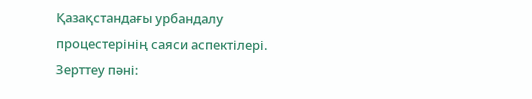Қазақстандағы урбандалу процестерінің саяси аспектілері. Зерттеу пәні: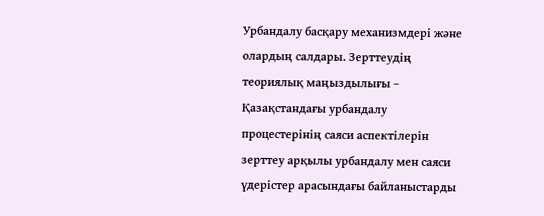Урбандалу басқару механизмдері және олардың салдары. Зерттеудің теориялық маңыздылығы – Қазақстандағы урбандалу процестерінің саяси аспектілерін зерттеу арқылы урбандалу мен саяси үдерістер арасындағы байланыстарды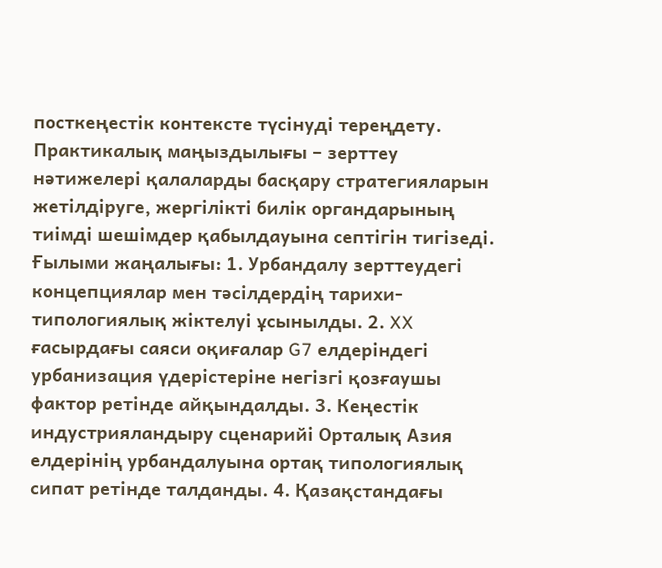посткеңестік контексте түсінуді тереңдету. Практикалық маңыздылығы – зерттеу нәтижелері қалаларды басқару стратегияларын жетілдіруге, жергілікті билік органдарының тиімді шешімдер қабылдауына септігін тигізеді. Ғылыми жаңалығы: 1. Урбандалу зерттеудегі концепциялар мен тәсілдердің тарихи-типологиялық жіктелуі ұсынылды. 2. XX ғасырдағы саяси оқиғалар G7 елдеріндегі урбанизация үдерістеріне негізгі қозғаушы фактор ретінде айқындалды. 3. Кеңестік индустрияландыру сценарийі Орталық Азия елдерінің урбандалуына ортақ типологиялық сипат ретінде талданды. 4. Қазақстандағы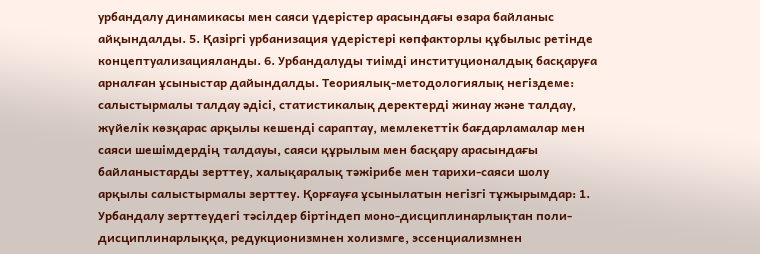урбандалу динамикасы мен саяси үдерістер арасындағы өзара байланыс айқындалды. 5. Қазіргі урбанизация үдерістері көпфакторлы құбылыс ретінде концептуализацияланды. 6. Урбандалуды тиімді институционалдық басқаруға арналған ұсыныстар дайындалды. Теориялық-методологиялық негіздеме: салыстырмалы талдау әдісі, статистикалық деректерді жинау және талдау, жүйелік көзқарас арқылы кешенді сараптау, мемлекеттік бағдарламалар мен саяси шешімдердің талдауы, саяси құрылым мен басқару арасындағы байланыстарды зерттеу, халықаралық тәжірибе мен тарихи-саяси шолу арқылы салыстырмалы зерттеу. Қорғауға ұсынылатын негізгі тұжырымдар: 1. Урбандалу зерттеудегі тәсілдер біртіндеп моно-дисциплинарлықтан поли-дисциплинарлыққа, редукционизмнен холизмге, эссенциализмнен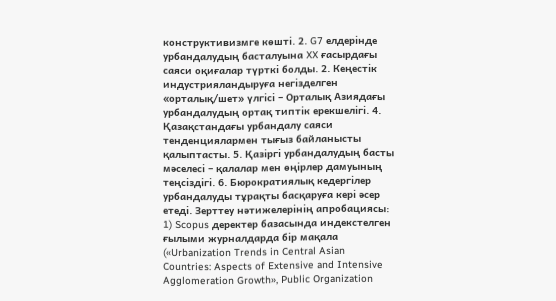конструктивизмге көшті. 2. G7 елдерінде урбандалудың басталуына XX ғасырдағы саяси оқиғалар түрткі болды. 2. Кеңестік индустрияландыруға негізделген «орталық/шет» үлгісі – Орталық Азиядағы урбандалудың ортақ типтік ерекшелігі. 4. Қазақстандағы урбандалу саяси тенденциялармен тығыз байланысты қалыптасты. 5. Қазіргі урбандалудың басты мәселесі – қалалар мен өңірлер дамуының теңсіздігі. 6. Бюрократиялық кедергілер урбандалуды тұрақты басқаруға кері әсер етеді. Зерттеу нәтижелерінің апробациясы: 1) Scopus деректер базасында индекстелген ғылыми журналдарда бір мақала («Urbanization Trends in Central Asian Countries: Aspects of Extensive and Intensive Agglomeration Growth», Public Organization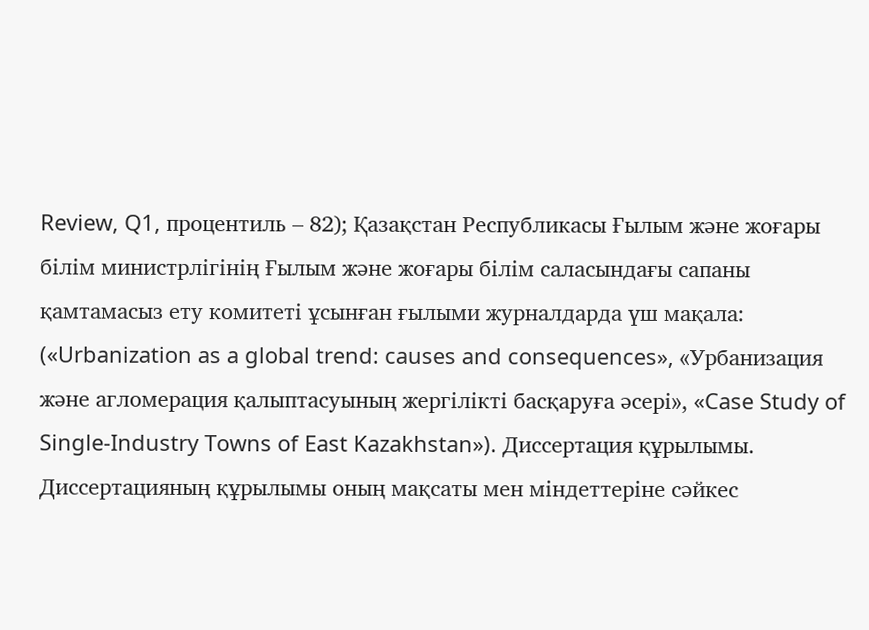Review, Q1, процентиль – 82); Қазақстан Республикасы Ғылым және жоғары білім министрлігінің Ғылым және жоғары білім саласындағы сапаны қамтамасыз ету комитеті ұсынған ғылыми журналдарда үш мақала: («Urbanization as a global trend: causes and consequences», «Урбанизация және агломерация қалыптасуының жергілікті басқаруға әсері», «Case Study of Single-Industry Towns of East Kazakhstan»). Диссертация құрылымы. Диссертацияның құрылымы оның мақсаты мен міндеттеріне сәйкес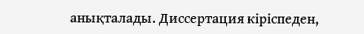анықталады. Диссертация кіріспеден,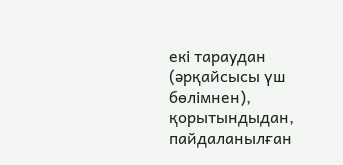екі тараудан (әрқайсысы үш бөлімнен), қорытындыдан, пайдаланылған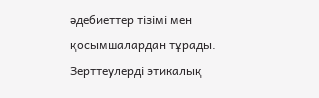әдебиеттер тізімі мен қосымшалардан тұрады.
Зерттеулерді этикалық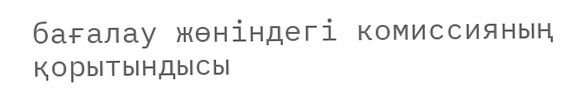бағалау жөніндегі комиссияның қорытындысы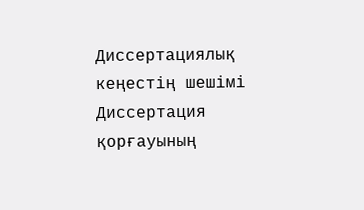Диссертациялық кеңестің шешімі
Диссертация қорғауының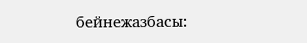бейнежазбасы: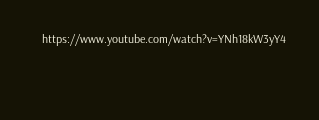https://www.youtube.com/watch?v=YNh18kW3yY4